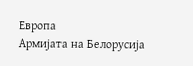Европа
Aрмијата на Белорусија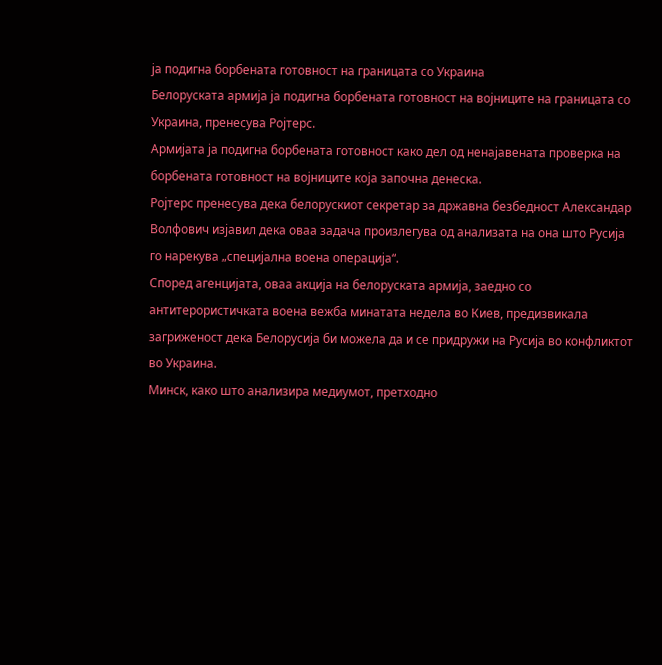ја подигна борбената готовност на границата со Украина
Белоруската армија ја подигна борбената готовност на војниците на границата со Украина, пренесува Ројтерс.
Армијата ја подигна борбената готовност како дел од ненајавената проверка на борбената готовност на војниците која започна денеска.
Ројтерс пренесува дека белорускиот секретар за државна безбедност Александар Волфович изјавил дека оваа задача произлегува од анализата на она што Русија го нарекува „специјална воена операција“.
Според агенцијата, оваа акција на белоруската армија, заедно со антитерористичката воена вежба минатата недела во Киев, предизвикала загриженост дека Белорусија би можела да и се придружи на Русија во конфликтот во Украина.
Минск, како што анализира медиумот, претходно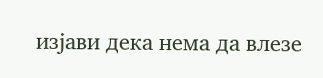изјави дека нема да влезе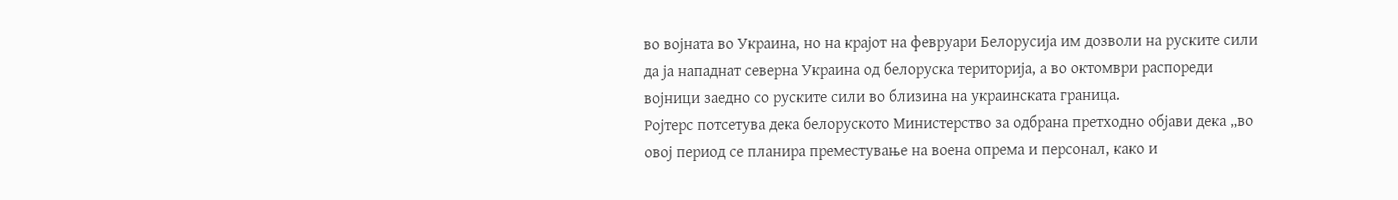во војната во Украина, но на крајот на февруари Белорусија им дозволи на руските сили да ја нападнат северна Украина од белоруска територија, а во октомври распореди војници заедно со руските сили во близина на украинската граница.
Ројтерс потсетува дека белоруското Министерство за одбрана претходно објави дека „во овој период се планира преместување на воена опрема и персонал, како и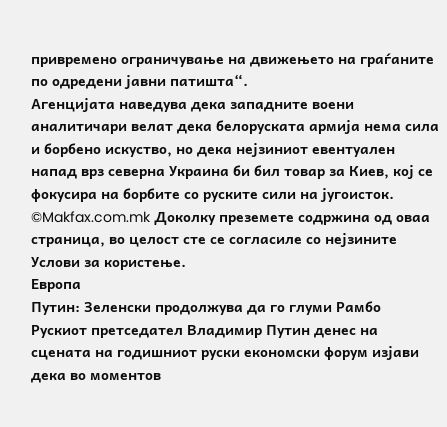привремено ограничување на движењето на граѓаните по одредени јавни патишта“.
Агенцијата наведува дека западните воени аналитичари велат дека белоруската армија нема сила и борбено искуство, но дека нејзиниот евентуален напад врз северна Украина би бил товар за Киев, кој се фокусира на борбите со руските сили на југоисток.
©Makfax.com.mk Доколку преземете содржина од оваа страница, во целост сте се согласиле со нејзините Услови за користење.
Европа
Путин: Зеленски продолжува да го глуми Рамбо
Рускиот претседател Владимир Путин денес на сцената на годишниот руски економски форум изјави дека во моментов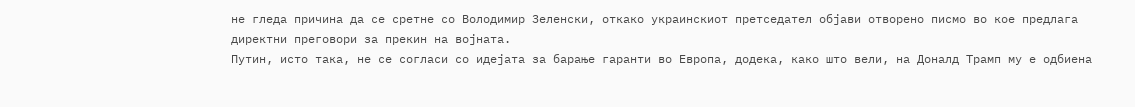не гледа причина да се сретне со Володимир Зеленски, откако украинскиот претседател објави отворено писмо во кое предлага директни преговори за прекин на војната.
Путин, исто така, не се согласи со идејата за барање гаранти во Европа, додека, како што вели, на Доналд Трамп му е одбиена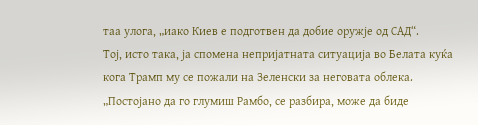таа улога, „иако Киев е подготвен да добие оружје од САД“.
Тој, исто така, ја спомена непријатната ситуација во Белата куќа кога Трамп му се пожали на Зеленски за неговата облека. „Постојано да го глумиш Рамбо, се разбира, може да биде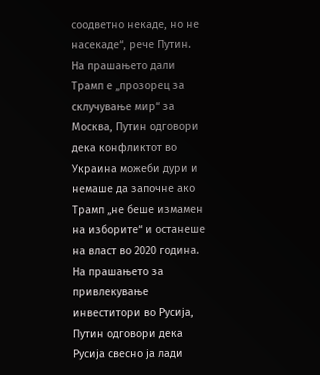соодветно некаде, но не насекаде“, рече Путин.
На прашањето дали Трамп е „прозорец за склучување мир“ за Москва, Путин одговори дека конфликтот во Украина можеби дури и немаше да започне ако Трамп „не беше измамен на изборите“ и останеше на власт во 2020 година.
На прашањето за привлекување инвеститори во Русија, Путин одговори дека Русија свесно ја лади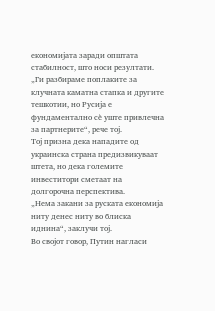економијата заради општата стабилност, што носи резултати.
„Ги разбираме поплаките за клучната каматна стапка и другите тешкотии, но Русија е фундаментално сè уште привлечна за партнерите“, рече тој.
Тој призна дека нападите од украинска страна предизвикуваат штета, но дека големите инвеститори сметаат на долгорочна перспектива.
„Нема закани за руската економија ниту денес ниту во блиска иднина“, заклучи тој.
Во својот говор, Путин нагласи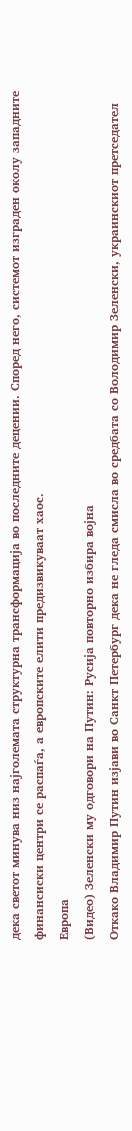дека светот минува низ најголемата структурна трансформација во последните децении. Според него, системот изграден околу западните финансиски центри се распаѓа, а европските елити предизвикуваат хаос.
Европа
(Видео) Зеленски му одговори на Путин: Русија повторно избира војна
Откако Владимир Путин изјави во Санкт Петербург дека не гледа смисла во средбата со Володимир Зеленски, украинскиот претседател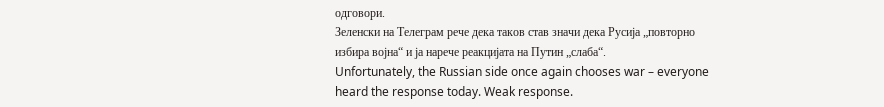одговори.
Зеленски на Телеграм рече дека таков став значи дека Русија „повторно избира војна“ и ја нарече реакцијата на Путин „слаба“.
Unfortunately, the Russian side once again chooses war – everyone heard the response today. Weak response.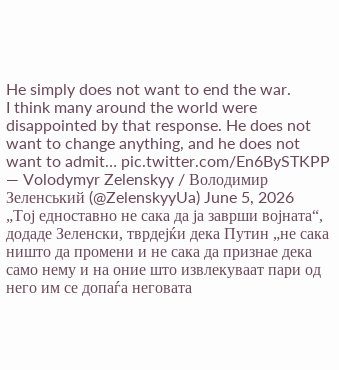He simply does not want to end the war.
I think many around the world were disappointed by that response. He does not want to change anything, and he does not want to admit… pic.twitter.com/En6BySTKPP
— Volodymyr Zelenskyy / Володимир Зеленський (@ZelenskyyUa) June 5, 2026
„Тој едноставно не сака да ја заврши војната“, додаде Зеленски, тврдејќи дека Путин „не сака ништо да промени и не сака да признае дека само нему и на оние што извлекуваат пари од него им се допаѓа неговата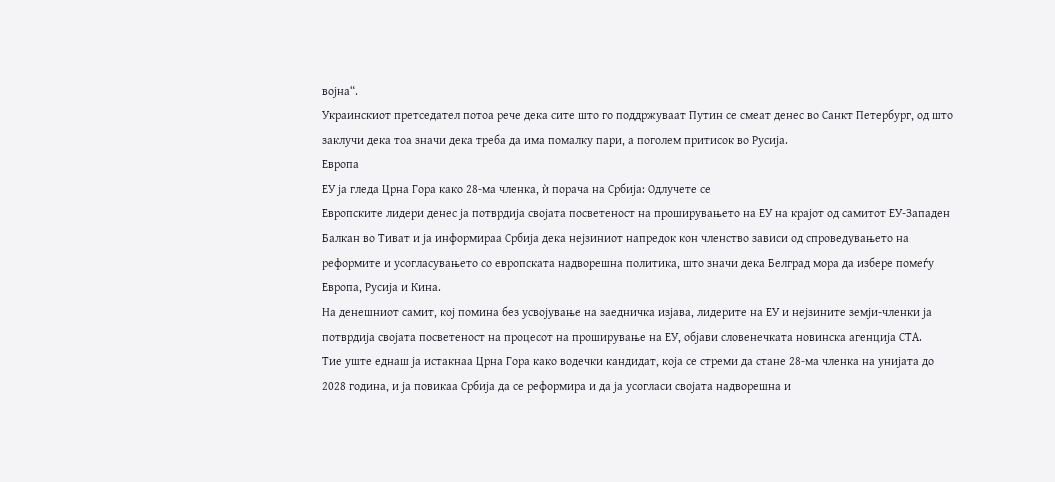војна“.
Украинскиот претседател потоа рече дека сите што го поддржуваат Путин се смеат денес во Санкт Петербург, од што заклучи дека тоа значи дека треба да има помалку пари, а поголем притисок во Русија.
Европа
ЕУ ја гледа Црна Гора како 28-ма членка, ѝ порача на Србија: Одлучете се
Европските лидери денес ја потврдија својата посветеност на проширувањето на ЕУ на крајот од самитот ЕУ-Западен Балкан во Тиват и ја информираа Србија дека нејзиниот напредок кон членство зависи од спроведувањето на реформите и усогласувањето со европската надворешна политика, што значи дека Белград мора да избере помеѓу Европа, Русија и Кина.
На денешниот самит, кој помина без усвојување на заедничка изјава, лидерите на ЕУ и нејзините земји-членки ја потврдија својата посветеност на процесот на проширување на ЕУ, објави словенечката новинска агенција СТА.
Тие уште еднаш ја истакнаа Црна Гора како водечки кандидат, која се стреми да стане 28-ма членка на унијата до 2028 година, и ја повикаа Србија да се реформира и да ја усогласи својата надворешна и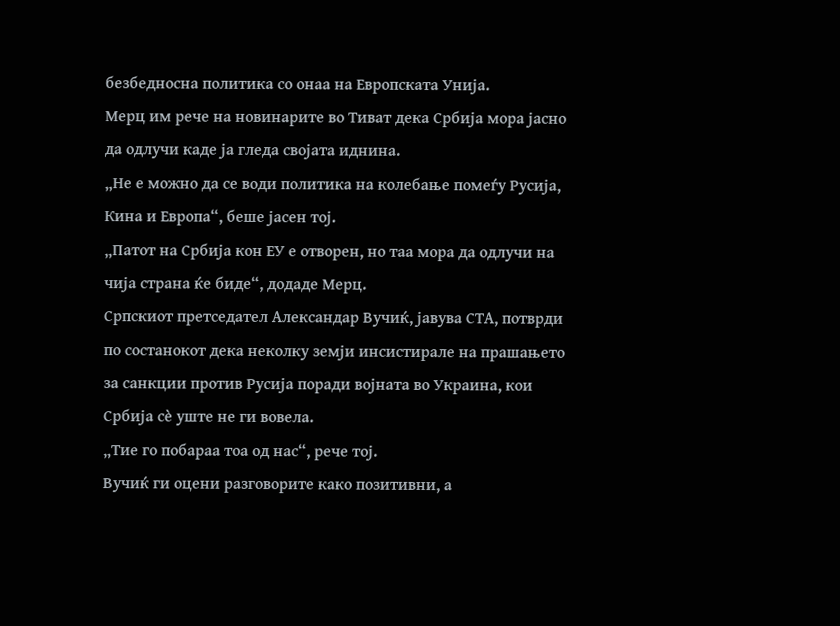безбедносна политика со онаа на Европската Унија.
Мерц им рече на новинарите во Тиват дека Србија мора јасно да одлучи каде ја гледа својата иднина.
„Не е можно да се води политика на колебање помеѓу Русија, Кина и Европа“, беше јасен тој.
„Патот на Србија кон ЕУ е отворен, но таа мора да одлучи на чија страна ќе биде“, додаде Мерц.
Српскиот претседател Александар Вучиќ, јавува СТА, потврди по состанокот дека неколку земји инсистирале на прашањето за санкции против Русија поради војната во Украина, кои Србија сè уште не ги вовела.
„Тие го побараа тоа од нас“, рече тој.
Вучиќ ги оцени разговорите како позитивни, а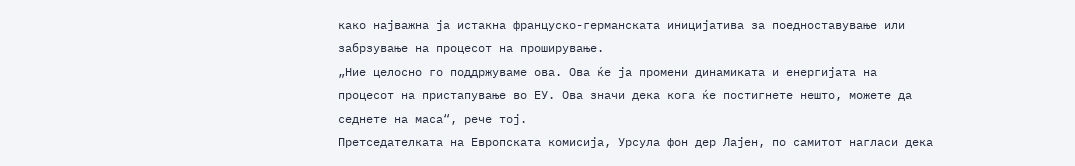како најважна ја истакна француско-германската иницијатива за поедноставување или забрзување на процесот на проширување.
„Ние целосно го поддржуваме ова. Ова ќе ја промени динамиката и енергијата на процесот на пристапување во ЕУ. Ова значи дека кога ќе постигнете нешто, можете да седнете на маса“, рече тој.
Претседателката на Европската комисија, Урсула фон дер Лајен, по самитот нагласи дека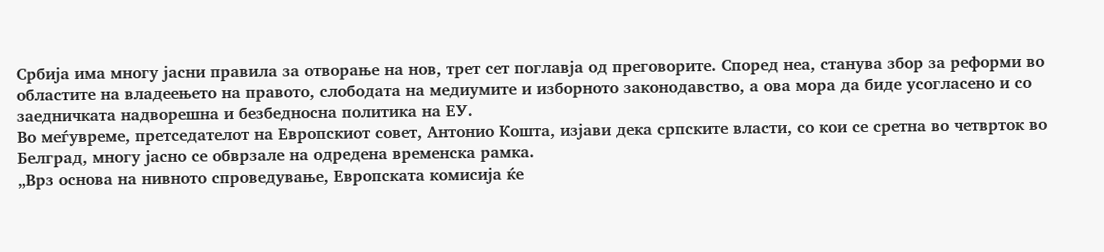Србија има многу јасни правила за отворање на нов, трет сет поглавја од преговорите. Според неа, станува збор за реформи во областите на владеењето на правото, слободата на медиумите и изборното законодавство, а ова мора да биде усогласено и со заедничката надворешна и безбедносна политика на ЕУ.
Во меѓувреме, претседателот на Европскиот совет, Антонио Кошта, изјави дека српските власти, со кои се сретна во четврток во Белград, многу јасно се обврзале на одредена временска рамка.
„Врз основа на нивното спроведување, Европската комисија ќе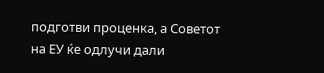подготви проценка, а Советот на ЕУ ќе одлучи дали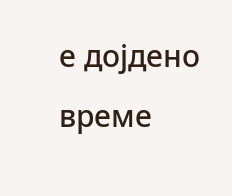е дојдено време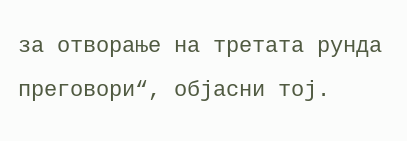за отворање на третата рунда преговори“, објасни тој.